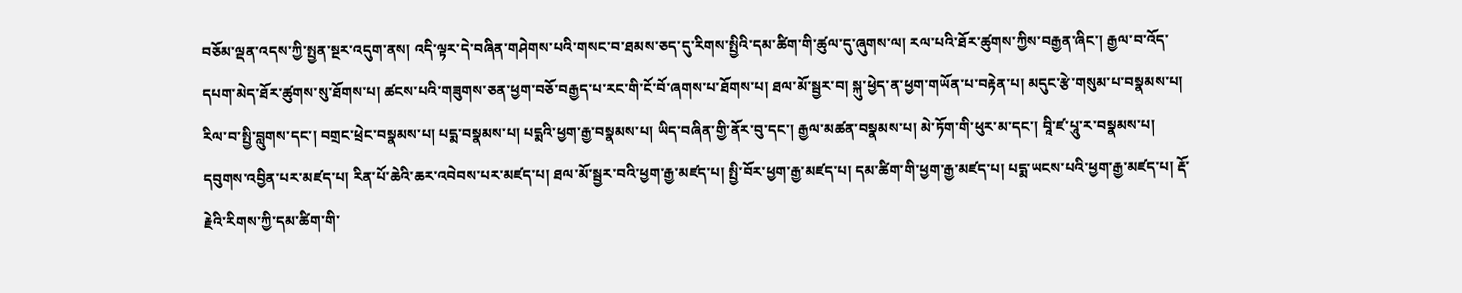བཅོམ་ལྡན་འདས་ཀྱི་སྤྱན་སྔར་འདུག་ནས། འདི་ལྟར་དེ་བཞིན་གཤེགས་པའི་གསང་བ་ཐམས་ཅད་དུ་རིགས་སྤྱིའི་དམ་ཚིག་གི་ཚུལ་དུ་ཞུགས་ལ། རལ་པའི་ཐོར་ཚུགས་ཀྱིས་བརྒྱན་ཞིང་། རྒྱལ་བ་འོད་དཔག་མེད་ཐོར་ཚུགས་སུ་ཐོགས་པ། ཚངས་པའི་གཟུགས་ཅན་ཕྱག་བཅོ་བརྒྱད་པ་རང་གི་ངོ་བོ་ཞགས་པ་ཐོགས་པ། ཐལ་མོ་སྦྱར་བ། སྐུ་ཕྱེད་ན་ཕྱག་གཡོན་པ་བརྟེན་པ། མདུང་རྩེ་གསུམ་པ་བསྣམས་པ། རིལ་བ་སྤྱི་བླུགས་དང་། བགྲང་ཕྲེང་བསྣམས་པ། པདྨ་བསྣམས་པ། པདྨའི་ཕྱག་རྒྱ་བསྣམས་པ། ཡིད་བཞིན་གྱི་ནོར་བུ་དང་། རྒྱལ་མཚན་བསྣམས་པ། མེ་ཏོག་གི་ཕུར་མ་དང་། བཱི་ཛ་པཱུ་ར་བསྣམས་པ། དབུགས་འབྱིན་པར་མཛད་པ། རིན་པོ་ཆེའི་ཆར་འབེབས་པར་མཛད་པ། ཐལ་མོ་སྦྱར་བའི་ཕྱག་རྒྱ་མཛད་པ། སྤྱི་བོར་ཕྱག་རྒྱ་མཛད་པ། དམ་ཚིག་གི་ཕྱག་རྒྱ་མཛད་པ། པདྨ་ཡངས་པའི་ཕྱག་རྒྱ་མཛད་པ། རྡོ་རྗེའི་རིགས་ཀྱི་དམ་ཚིག་གི་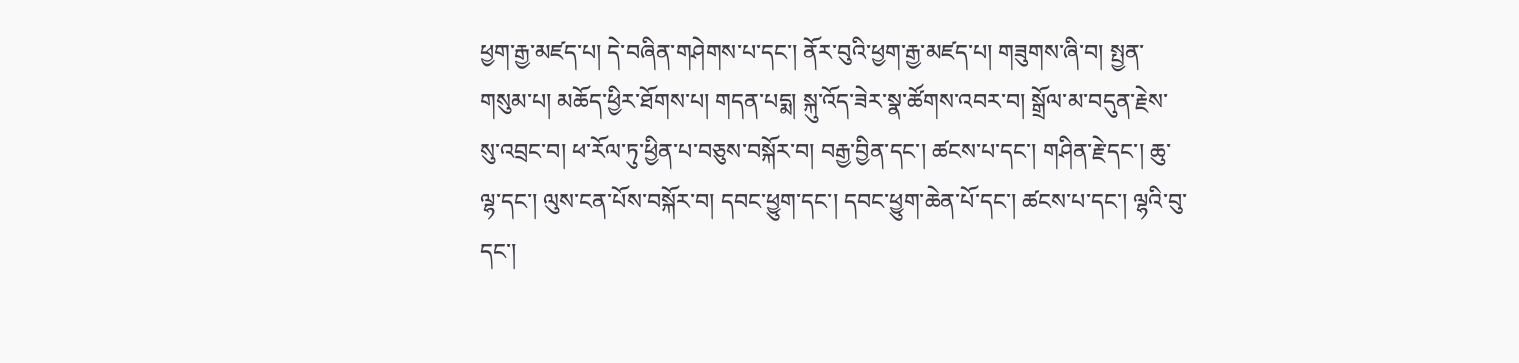ཕྱག་རྒྱ་མཛད་པ། དེ་བཞིན་གཤེགས་པ་དང་། ནོར་བུའི་ཕྱག་རྒྱ་མཛད་པ། གཟུགས་ཞི་བ། སྤྱན་གསུམ་པ། མཆོད་ཕྱིར་ཐོགས་པ། གདན་པདྨ། སྐུ་འོད་ཟེར་སྣ་ཚོགས་འབར་བ། སྒྲོལ་མ་བདུན་རྗེས་སུ་འབྲང་བ། ཕ་རོལ་ཏུ་ཕྱིན་པ་བཅུས་བསྐོར་བ། བརྒྱ་བྱིན་དང་། ཚངས་པ་དང་། གཤིན་རྗེ་དང་། ཆུ་ལྷ་དང་། ལུས་ངན་པོས་བསྐོར་བ། དབང་ཕྱུག་དང་། དབང་ཕྱུག་ཆེན་པོ་དང་། ཚངས་པ་དང་། ལྷའི་བུ་དང་།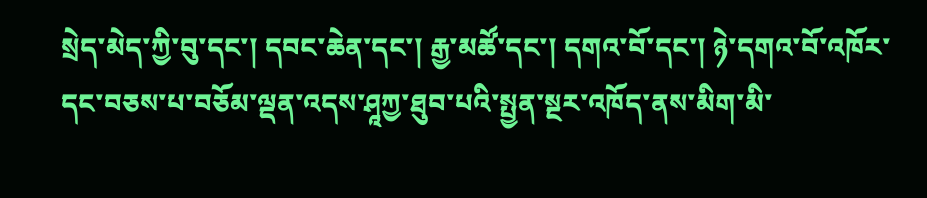སྲེད་མེད་ཀྱི་བུ་དང་། དབང་ཆེན་དང་། རྒྱ་མཚོ་དང་། དགའ་བོ་དང་། ཉེ་དགའ་བོ་འཁོར་དང་བཅས་པ་བཅོམ་ལྡན་འདས་ཤཱཀྱ་ཐུབ་པའི་སྤྱན་སྔར་འཁོད་ནས་མིག་མི་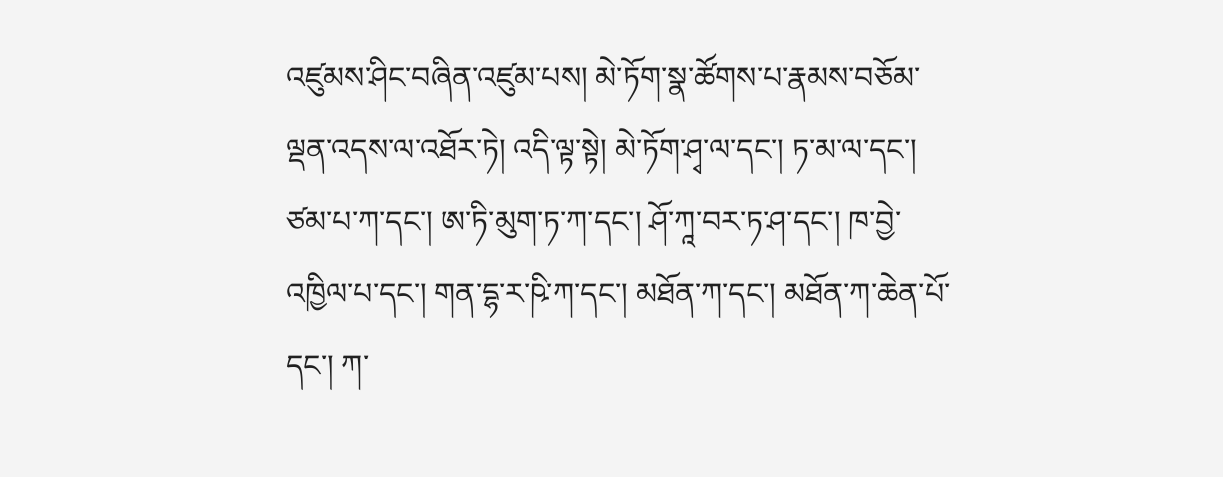འཛུམས་ཤིང་བཞིན་འཛུམ་པས། མེ་ཏོག་སྣ་ཚོགས་པ་རྣམས་བཅོམ་ལྡན་འདས་ལ་འཐོར་ཏེ། འདི་ལྟ་སྟེ། མེ་ཏོག་ཤྭ་ལ་དང་། ཏ་མ་ལ་དང་། ཙམ་པ་ཀ་དང་། ཨ་ཏི་མུག་ཏ་ཀ་དང་། ཤོ་ཀཱ་བར་ཏ་ཤ་དང་། ཁ་བྱེ་འཁྱིལ་པ་དང་། གན་དྷ་ར་ཥི་ཀ་དང་། མཐོན་ཀ་དང་། མཐོན་ཀ་ཆེན་པོ་དང་། ཀ་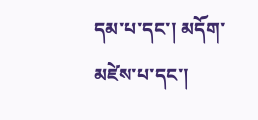དམ་པ་དང་། མདོག་མཛེས་པ་དང་།